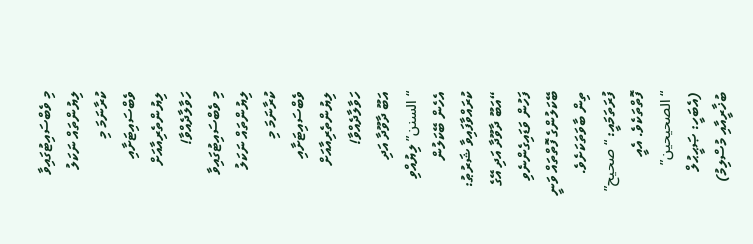މި ވެބްސައިޓުގައިވާ ލިޔުންތައް ނަކަލު ކުރާނަމަ މި ވެބްސައިޓަށާއި ލިޔުންތެރިއާއަށް ހަވާލާދެއްވާ!
މި ވެބްސައިޓުގައިވާ ލިޔުންތައް ނަކަލު ކުރާނަމަ މި ވެބްސައިޓަށާއި ލިޔުންތެރިއާއަށް ހަވާލާދެއްވާ!
އަބޫ ދާވޫދާ އަދި “السنن” ލިޔުއްވި އެހެން ބޭކަލުން ކުރައްވާފައިވާ ޝަރުޠު:
“އަބޫ ދާވޫދާ އަދި އޭގެ ފަހުން ވަޑައިގެންނެވި ބޭކަލުންގެ ފޮތްތައް ވަނީ ތިން ބާވަތަކަށެވެ.
ފުރަތަމައީ: “صحيح” ފޮތްތަކެވެ. އެއީ “الصحيحين” (އެބަހީ: ޞަޙީޙުލް ބުޚާރީއާއި މުސްލިމު)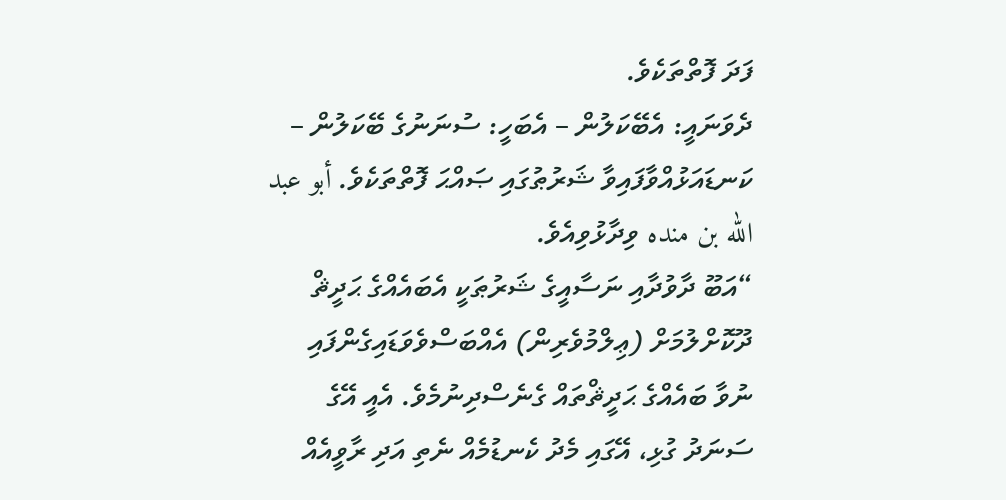ފަދަ ފޮތްތަކެވެ.
ދެވަނައީ: އެބޭކަލުން – އެބަހީ: ސުނަނުގެ ބޭކަލުން – ކަނޑައަޅުއްވާފައިވާ ޝަރުޠުގައި ޞައްޙަ ފޮތްތަކެވެ. أبو عبد الله بن منده ވިދާޅުވިއެވެ.
“އަބޫ ދާވުދާއި ނަސާއީގެ ޝަރުޠަކީ އެބައެއްގެ ޙަދީޘް ދޫކޮށްލުމަށް (ޢިލްމުވެރިން) އެއްބަސްވެވަޑައިގެންފައި ނުވާ ބައެއްގެ ޙަދީޘްތައް ގެނެސްދިނުމެވެ. އެއީ އޭގެ ސަނަދު ގުޅި، އޭގައި މެދު ކެނޑުމެއް ނެތި އަދި ރާވީއެއް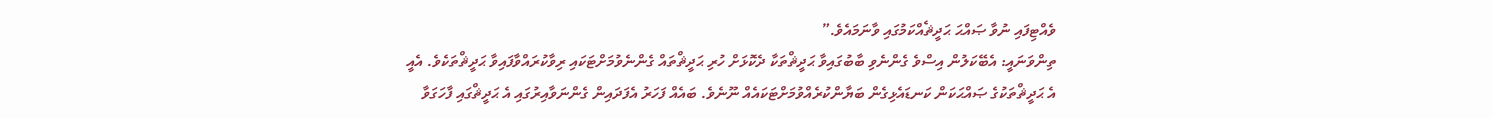ވެއްޓިފައި ނުވާ ޞައްޙަ ޙަދީޘެއްކަމުގައި ވާނަމައެވެ.”
ތިންވަނައީ: އެބޭކަލުން އިސްވެ ގެންނެވި ބާބުގައިވާ ޙަދީޘްތަކާ ދެކޮޅަށް ހުރި ޙަދީޘްތައް ގެންނެވުމަށްޓަކައި ރިވާކުރައްވާފައިވާ ޙަދީޘްތަކެވެ. އެއީ އެ ޙަދީޘްތަކުގެ ޞައްޙަކަން ކަނޑައެޅިގެން ބަޔާންކުރެއްވުމަށްޓަކައެއް ނޫނެވެ. ބައެއް ފަހަރު އެފަދައިން ގެންނަވާއިރުގައި އެ ޙަދީޘްގައި ފާހަގަވާ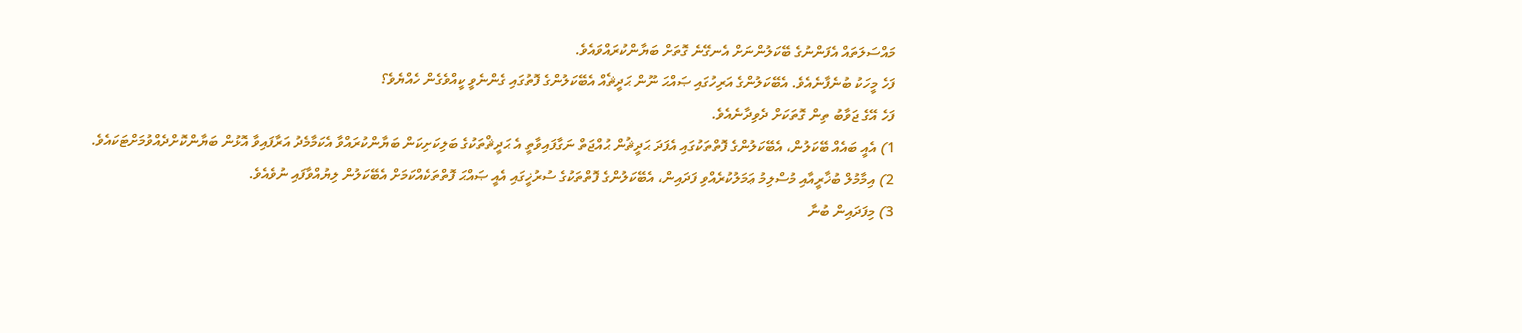މައްސަލަތައް އެފަންނުގެ ބޭކަލުންނަށް އެނގޭނެ ގޮތަށް ބަޔާންކުރައްވައެވެ.
ފަހެ މީހަކު ބުނެފާނެއެވެ. އެބޭކަލުންގެ އަރިހުގައި ޞައްޙަ ނޫން ޙަދީޘެއް އެބޭކަލުންގެ ފޮތުގައި ގެންނެވީ ކީއްވެގެން ހެއްޔެވެ؟
ފަހެ އޭގެ ޖަވާބު ތިން ގޮތަކަށް ދެވިދާނެއެވެ.
1) އެއީ ބައެއް ބޭކަލުން، އެބޭކަލުންގެ ފޮތްތަކުގައި އެފަދަ ޙަދީޘުން ޙުއްޖަތް ނަގާފައިވާތީ އެ ޙަދީޘްތަކުގެ ބަލިކަށިކަން ބަޔާންކުރައްވާ އެކަމާމެދު އަރާފައިވާ އޮޅުން ބަޔާންކޮށްދެއްވުމަށްޓަކައެވެ.
2) އިމާމުލް ބުޚާރީއާއި މުސްލިމު ޢަމަލުކުރެއްވި ފަދައިން، އެބޭކަލުންގެ ފޮތްތަކުގެ ސުރުޚީގައި އެއީ ޞައްޙަ ފޮތްތަކެއްކަމަށް އެބޭކަލުން ލިޔުއްވާފައި ނުވެއެވެ.
3) މިފަދައިން ބުނާ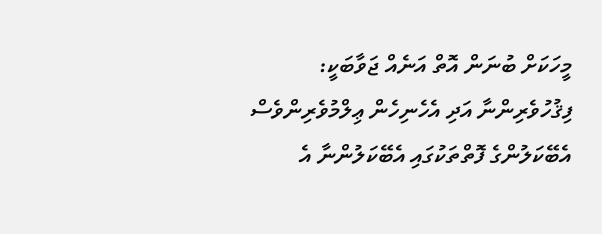މީހަކަށް ބުނަން އޮތް އަނެއް ޖަވާބަކީ: ފިޤުހުވެރިންނާ އަދި އެހެނިހެން ޢިލްމުވެރިންވެސް އެބޭކަލުންގެ ފޮތްތަކުގައި އެބޭކަލުންނާ އެ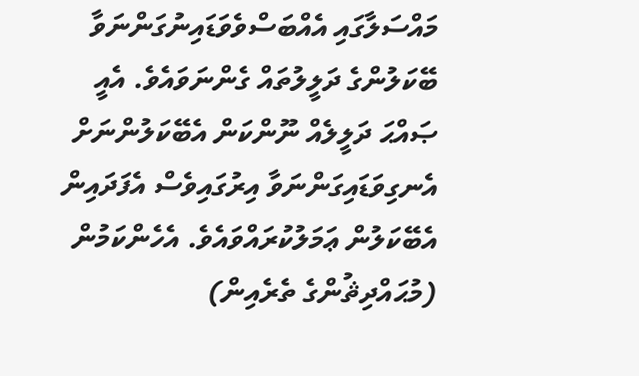މައްސަލާގައި އެއްބަސްވެވަޑައިނުގަންނަވާ ބޭކަލުންގެ ދަލީލުތައް ގެންނަވައެވެ. އެއީ ޞައްޙަ ދަލީލެއް ނޫންކަން އެބޭކަލުންނަށް އެނގިވަޑައިގަންނަވާ އިރުގައިވެސް އެފަދައިން އެބޭކަލުން ޢަމަލުކުރައްވައެވެ. އެހެންކަމުން (މުޙައްދިޘުންގެ ތެރެއިން)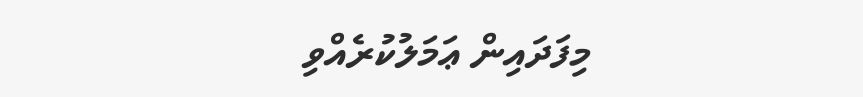މިފަދައިން ޢަމަލުކުރެއްވި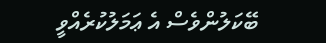ބޭކަލުންވެސް އެ ޢަމަލުކުރެއްވީ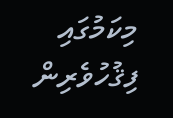މިކަމުގައި ފިޤުހުވެރިން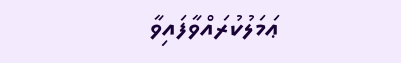ޢަމަލުކުރައްވާފައިވާ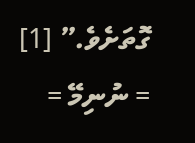ގޮތަށެވެ.” [1]
= ނުނިމޭ =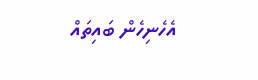އެހެނިހެން ބައިތައް